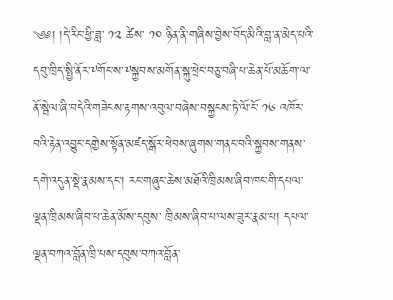༄༅། །དེ་རིང་ཕྱི་ཟླ་ ༡༢ ཚེས་ ༡༠ ཉིན་ནི་གཞིས་བྱེས་བོད་མིའི་བླ་ན་མེད་པའི་དབུ་ཁྲིད་སྤྱི་ནོར་༸གོང་ས་༸སྐྱབས་མགོན་སྐུ་ཕྲེང་བཅུ་བཞི་པ་ཆེན་པོ་མཆོག་ལ་ནོ་སྦེལ་ཞི་བདེའི་གཟེངས་རྟགས་འབུལ་བཞེས་བསྐྱངས་ཏེ་ལོ་ངོ་ ༡༦ འཁོར་བའི་རྟེན་འབྱུང་དགྱེས་སྟོན་མཛད་སྒོར་ཕེབས་ཞུགས་གནང་བའི་སྐྱབས་གནས་དགེ་འདུན་སྡེ་རྣམས་དང་། རང་གཞུང་ཆེས་མཐོའི་ཁྲིམས་ཞིབ་ཁང་གི་དཔལ་ལྡན་ཁྲིམས་ཞིབ་པ་ཆེན་མོས་དབུས་ ཁྲིམས་ཞིབ་པ་ལས་ཟུར་རྣམ་པ། དཔལ་ལྡན་བཀའ་བློན་ཁྲི་པས་དབུས་བཀའ་བློན་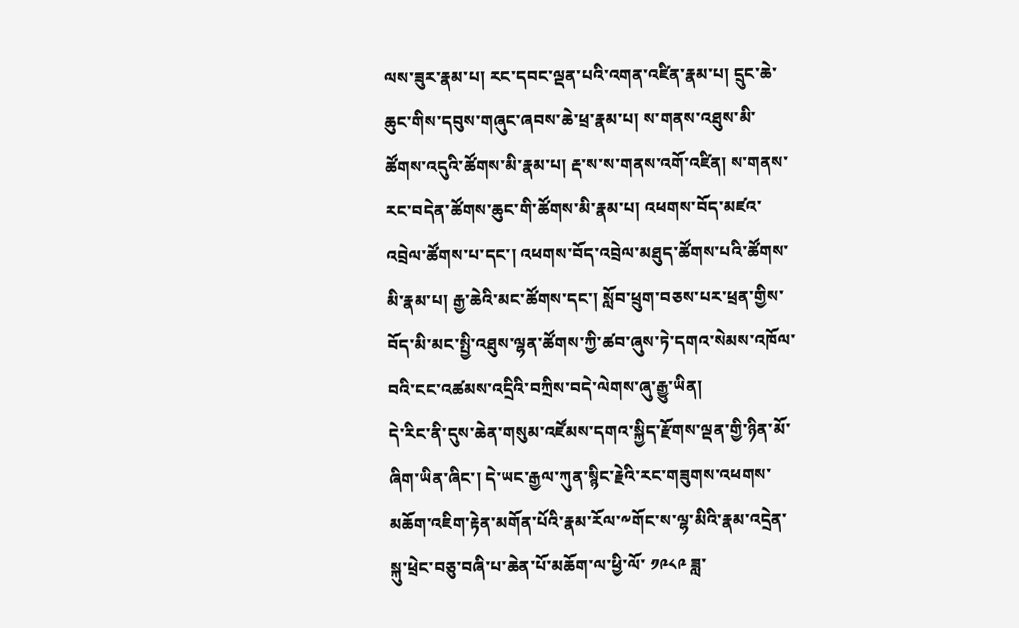ལས་ཟུར་རྣམ་པ། རང་དབང་ལྡན་པའི་འགན་འཛིན་རྣམ་པ། དྲུང་ཆེ་ཆུང་གིས་དབུས་གཞུང་ཞབས་ཆེ་ཕྲ་རྣམ་པ། ས་གནས་འཐུས་མི་ཚོགས་འདུའི་ཚོགས་མི་རྣམ་པ། རྡ་ས་ས་གནས་འགོ་འཛིན། ས་གནས་རང་བདེན་ཚོགས་ཆུང་གི་ཚོགས་མི་རྣམ་པ། འཕགས་བོད་མཛའ་འབྲེལ་ཚོགས་པ་དང་། འཕགས་བོད་འབྲེལ་མཐུད་ཚོགས་པའི་ཚོགས་མི་རྣམ་པ། རྒྱ་ཆེའི་མང་ཚོགས་དང་། སློབ་ཕྲུག་བཅས་པར་ཕྲན་གྱིས་བོད་མི་མང་སྤྱི་འཐུས་ལྷན་ཚོགས་ཀྱི་ཚབ་ཞུས་ཏེ་དགའ་སེམས་འཁོལ་བའི་ངང་འཚམས་འདྲིའི་བཀྲིས་བདེ་ལེགས་ཞུ་རྒྱུ་ཡིན།
དེ་རིང་ནི་དུས་ཆེན་གསུམ་འཛོམས་དགའ་སྐྱིད་རྫོགས་ལྡན་གྱི་ཉིན་མོ་ཞིག་ཡིན་ཞིང་། དེ་ཡང་རྒྱལ་ཀུན་སྙིང་རྗེའི་རང་གཟུགས་འཕགས་མཆོག་འཇིག་རྟེན་མགོན་པོའི་རྣམ་རོལ་༸གོང་ས་ལྷ་མིའི་རྣམ་འདྲེན་སྐུ་ཕྲེང་བཅུ་བཞི་པ་ཆེན་པོ་མཆོག་ལ་ཕྱི་ལོ་ ༡༩༨༩ ཟླ་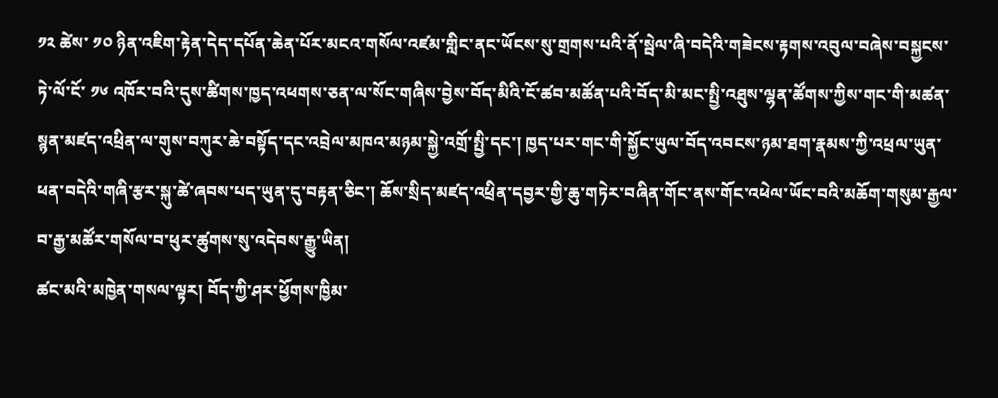༡༢ ཚེས་ ༡༠ ཉིན་འཇིག་རྟེན་དེད་དཔོན་ཆེན་པོར་མངའ་གསོལ་འཛམ་གླིང་ནང་ཡོངས་སུ་གྲགས་པའི་ནོ་སྦེལ་ཞི་བདེའི་གཟེངས་རྟགས་འབུལ་བཞེས་བསྐྱངས་ཏེ་ལོ་ངོ་ ༡༦ འཁོར་བའི་དུས་ཚིགས་ཁྱད་འཕགས་ཅན་ལ་སོང་གཞིས་བྱེས་བོད་མིའི་ངོ་ཚབ་མཚོན་པའི་བོད་མི་མང་སྤྱི་འཐུས་ལྷན་ཚོགས་ཀྱིས་གང་གི་མཚན་སྙན་མཛད་འཕྲིན་ལ་གུས་བཀུར་ཆེ་བསྟོད་དང་འབྲེལ་མཁའ་མཉམ་སྐྱེ་འགྲོ་སྤྱི་དང་། ཁྱད་པར་གང་གི་སྐྱོང་ཡུལ་བོད་འབངས་ཉམ་ཐག་རྣམས་ཀྱི་འཕྲལ་ཡུན་ཕན་བདེའི་གཞི་རྩར་སྐུ་ཚེ་ཞབས་པད་ཡུན་དུ་བརྟན་ཅིང་། ཆོས་སྲིད་མཛད་འཕྲིན་དབྱར་གྱི་ཆུ་གཏེར་བཞིན་གོང་ནས་གོང་འཕེལ་ཡོང་བའི་མཆོག་གསུམ་རྒྱལ་བ་རྒྱ་མཚོར་གསོལ་བ་ཕུར་ཚུགས་སུ་འདེབས་རྒྱུ་ཡིན།
ཚང་མའི་མཁྱེན་གསལ་ལྟར། བོད་ཀྱི་ཤར་ཕྱོགས་ཁྱིམ་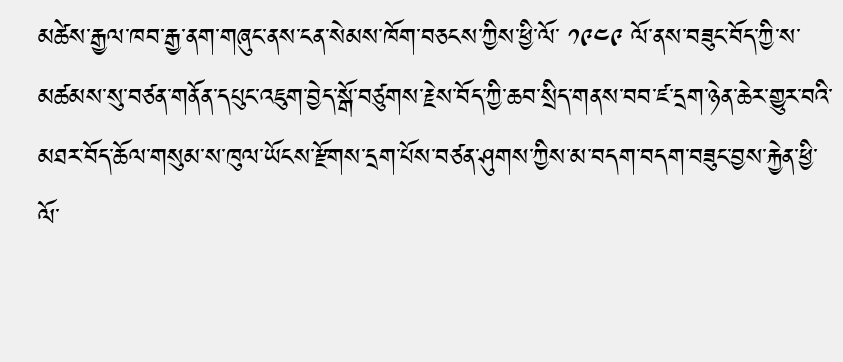མཚེས་རྒྱལ་ཁབ་རྒྱ་ནག་གཞུང་ནས་ངན་སེམས་ཁོག་བཅངས་ཀྱིས་ཕྱི་ལོ་ ༡༩༤༩ ལོ་ནས་བཟུང་བོད་ཀྱི་ས་མཚམས་སུ་བཙན་གནོན་དཔུང་འཇུག་བྱེད་སྒོ་བཙུགས་རྗེས་བོད་ཀྱི་ཆབ་སྲིད་གནས་བབ་ཛ་དྲག་ཉེན་ཆེར་གྱུར་བའི་མཐར་བོད་ཆོལ་གསུམ་ས་ཁུལ་ཡོངས་རྫོགས་དྲག་པོས་བཙན་ཤུགས་ཀྱིས་མ་བདག་བདག་བཟུང་བྱས་རྐྱེན་ཕྱི་ལོ་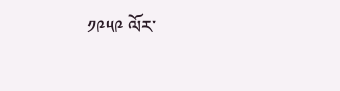༡༩༥༩ ལོར་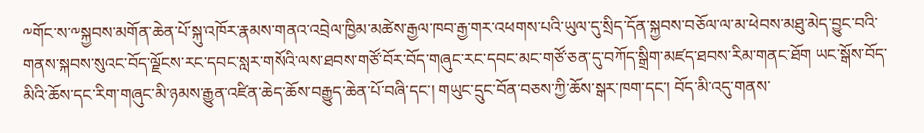༸གོང་ས་༸སྐྱབས་མགོན་ཆེན་པོ་སྐུ་འཁོར་རྣམས་གནའ་འབྲེལ་ཁྱིམ་མཚེས་རྒྱལ་ཁབ་རྒྱ་གར་འཕགས་པའི་ཡུལ་དུ་སྲིད་དོན་སྐྱབས་བཅོལ་ལ་མ་ཕེབས་མཐུ་མེད་བྱུང་བའི་གནས་སྐབས་སུའང་བོད་ལྗོངས་རང་དབང་སླར་གསོའི་ལས་ཐབས་གཙོ་བོར་བོད་གཞུང་རང་དབང་མང་གཙོ་ཅན་དུ་བཀོད་སྒྲིག་མཛད་ཐབས་རིམ་གནང་ཐོག ཡང་སྒོས་བོད་མིའི་ཆོས་དང་རིག་གཞུང་མི་ཉམས་རྒྱུན་འཛིན་ཆེད་ཆོས་བརྒྱུད་ཆེན་པོ་བཞི་དང་། གཡུང་དྲུང་བོན་བཅས་ཀྱི་ཆོས་སྒར་ཁག་དང་། བོད་མི་འདུ་གནས་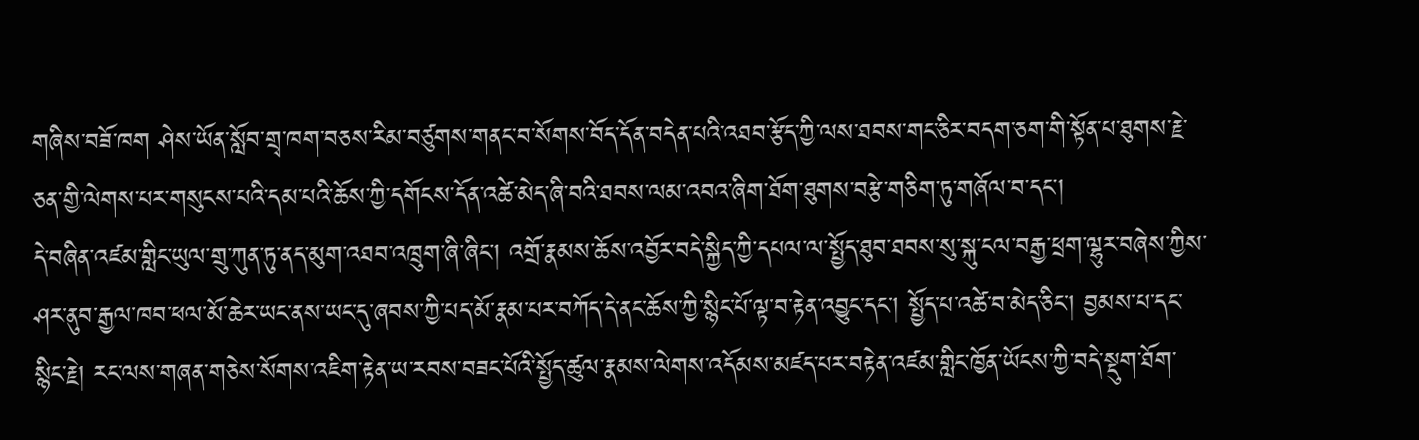གཞིས་བཟོ་ཁག ཤེས་ཡོན་སློབ་གྲྭ་ཁག་བཅས་རིམ་བཙུགས་གནང་བ་སོགས་བོད་དོན་བདེན་པའི་འཐབ་རྩོད་ཀྱི་ལས་ཐབས་གང་ཅིར་བདག་ཅག་གི་སྟོན་པ་ཐུགས་རྗེ་ཅན་གྱི་ལེགས་པར་གསུངས་པའི་དམ་པའི་ཆོས་ཀྱི་དགོངས་དོན་འཚེ་མེད་ཞི་བའི་ཐབས་ལམ་འབའ་ཞིག་ཐོག་ཐུགས་བརྩེ་གཅིག་ཏུ་གཞོལ་བ་དང་།
དེ་བཞིན་འཛམ་གླིང་ཡུལ་གྲུ་ཀུན་ཏུ་ནད་མུག་འཐབ་འཁྲུག་ཞི་ཞིང་། འགྲོ་རྣམས་ཆོས་འབྱོར་བདེ་སྐྱིད་ཀྱི་དཔལ་ལ་སྤྱོད་ཐུབ་ཐབས་སུ་སྐུ་ངལ་བརྒྱ་ཕྲག་ལྷུར་བཞེས་ཀྱིས་ཤར་ནུབ་རྒྱལ་ཁབ་ཕལ་མོ་ཆེར་ཡང་ནས་ཡང་དུ་ཞབས་ཀྱི་པད་མོ་རྣམ་པར་བཀོད་དེ་ནང་ཆོས་ཀྱི་སྙིང་པོ་ལྟ་བ་རྟེན་འབྱུང་དང་། སྤྱོད་པ་འཚེ་བ་མེད་ཅིང་། བྱམས་པ་དང་སྙིང་རྗེ། རང་ལས་གཞན་གཅེས་སོགས་འཇིག་རྟེན་ཡ་རབས་བཟང་པོའི་སྤྱོད་ཚུལ་རྣམས་ལེགས་འདོམས་མཛད་པར་བརྟེན་འཛམ་གླིང་ཁྱོན་ཡོངས་ཀྱི་བདེ་སྡུག་ཐོག་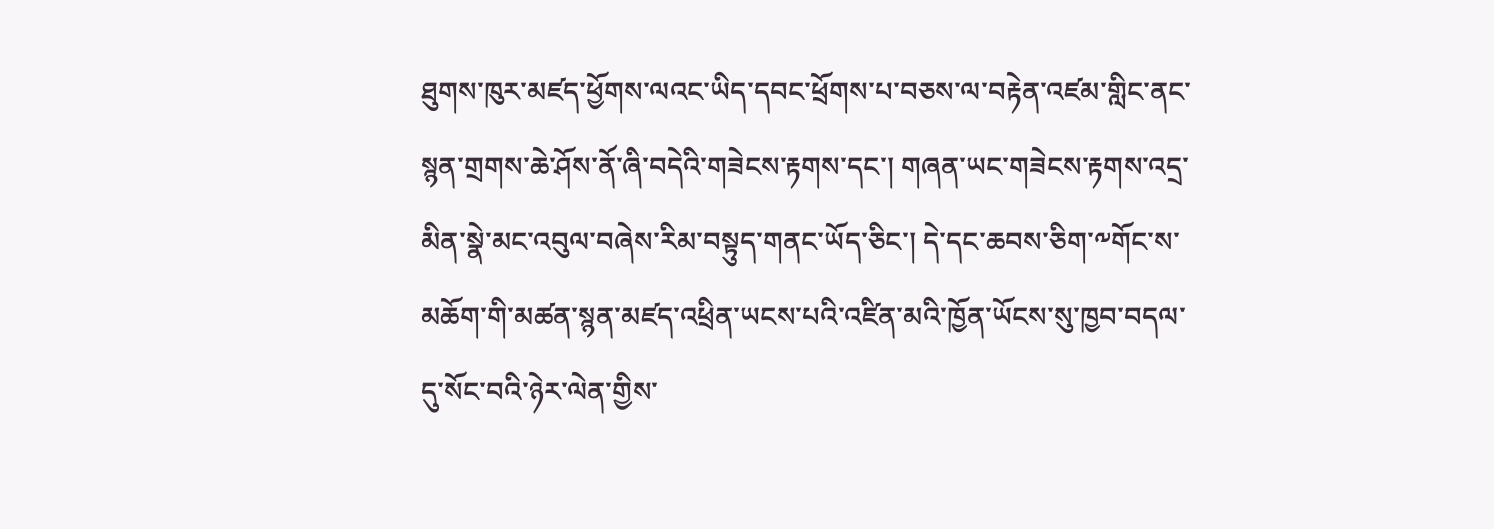ཐུགས་ཁུར་མཛད་ཕྱོགས་ལའང་ཡིད་དབང་ཕྲོགས་པ་བཅས་ལ་བརྟེན་འཛམ་གླིང་ནང་སྙན་གྲགས་ཆེ་ཤོས་ནོ་ཞི་བདེའི་གཟེངས་རྟགས་དང་། གཞན་ཡང་གཟེངས་རྟགས་འདྲ་མིན་སྣེ་མང་འབུལ་བཞེས་རིམ་བསྟུད་གནང་ཡོད་ཅིང་། དེ་དང་ཆབས་ཅིག་༸གོང་ས་མཆོག་གི་མཚན་སྙན་མཛད་འཕྲིན་ཡངས་པའི་འཛིན་མའི་ཁྱོན་ཡོངས་སུ་ཁྱབ་བདལ་དུ་སོང་བའི་ཉེར་ལེན་གྱིས་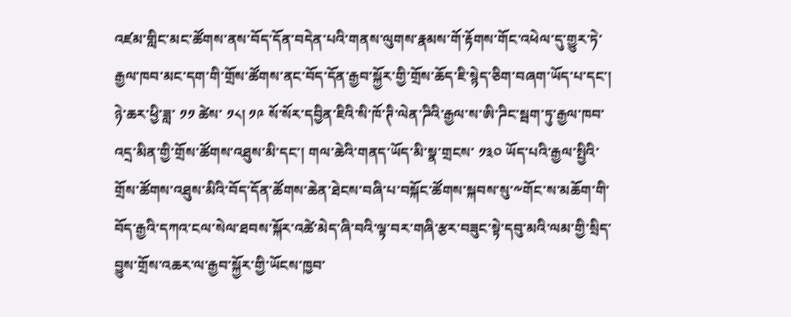འཛམ་གླིང་མང་ཚོགས་ནས་བོད་དོན་བདེན་པའི་གནས་ལུགས་རྣམས་གོ་རྟོགས་གོང་འཕེལ་དུ་གྱུར་ཏེ་རྒྱལ་ཁབ་མང་དག་གི་གྲོས་ཚོགས་ནང་བོད་དོན་རྒྱབ་སྐྱོར་གྱི་གྲོས་ཆོད་ཇི་སྙེད་ཅིག་བཞག་ཡོད་པ་དང་། ཉེ་ཆར་ཕྱི་ཟླ་ ༡༡ ཚེས་ ༡༨། ༡༩ སོ་སོར་དབྱིན་ཇིའི་སི་ཁོ་ཊི་ལེན་ཌིའི་རྒྱལ་ས་ཨི་ཌིང་སྦག་ཏུ་རྒྱལ་ཁབ་འདྲ་མིན་གྱི་གྲོས་ཚོགས་འཐུས་མི་དང་། གལ་ཆེའི་གནད་ཡོད་མི་སྣ་གྲངས་ ༡༣༠ ཡོད་པའི་རྒྱལ་སྤྱིའི་གྲོས་ཚོགས་འཐུས་མིའི་བོད་དོན་ཚོགས་ཆེན་ཐེངས་བཞི་པ་བསྐོང་ཚོགས་སྐབས་སུ་༸གོང་ས་མཆོག་གི་བོད་རྒྱའི་དཀའ་ངལ་སེལ་ཐབས་སྐོར་འཚེ་མེད་ཞི་བའི་ལྟ་བར་གཞི་རྩར་བཟུང་སྟེ་དབུ་མའི་ལམ་གྱི་སྲིད་བྱུས་གྲོས་འཆར་ལ་རྒྱབ་སྐྱོར་གྱི་ཡོངས་ཁྱབ་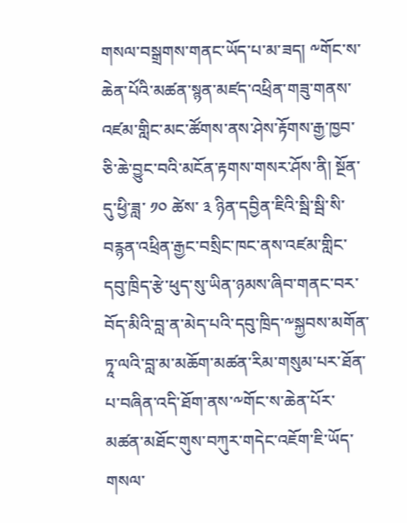གསལ་བསྒྲགས་གནང་ཡོད་པ་མ་ཟད། ༸གོང་ས་ཆེན་པོའི་མཚན་སྙན་མཛད་འཕྲིན་གཟུ་གནས་འཛམ་གླིང་མང་ཚོགས་ནས་ཤེས་རྟོགས་རྒྱ་ཁྱབ་ཅི་ཆེ་བྱུང་བའི་མངོན་རྟགས་གསར་ཤོས་ནི། སྔོན་དུ་ཕྱི་ཟླ་ ༡༠ ཚེས་ ༣ ཉིན་དབྱིན་ཇིའི་སྦི་སྦི་སི་བརྙན་འཕྲིན་རྒྱང་བསྲིང་ཁང་ནས་འཛམ་གླིང་དབུ་ཁྲིད་རྩེ་ཕུད་སུ་ཡིན་ཉམས་ཞིབ་གནང་བར་བོད་མིའི་བླ་ན་མེད་པའི་དབུ་ཁྲིད་༸སྐྱབས་མགོན་ཏཱ་ལའི་བླ་མ་མཆོག་མཚན་རིམ་གསུམ་པར་ཐོན་པ་བཞིན་འདི་ཐོག་ནས་༸གོང་ས་ཆེན་པོར་མཚན་མཐོང་གུས་བཀུར་གདེང་འཇོག་ཇི་ཡོད་གསལ་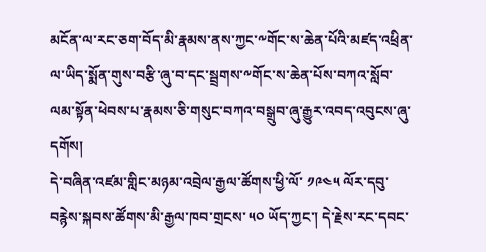མངོན་ལ་རང་ཅག་བོད་མི་རྣམས་ནས་ཀྱང་༸གོང་ས་ཆེན་པོའི་མཛད་འཕྲིན་ལ་ཡིད་སྨོན་གུས་བརྩི་ཞུ་བ་དང་སྦྲགས་༸གོང་ས་ཆེན་པོས་བཀའ་སློབ་ལམ་སྟོན་ཕེབས་པ་རྣམས་ཅི་གསུང་བཀའ་བསྒྲུབ་ཞུ་རྒྱུར་འབད་འབུངས་ཞུ་དགོས།
དེ་བཞིན་འཛམ་གླིང་མཉམ་འབྲེལ་རྒྱལ་ཚོགས་ཕྱི་ལོ་ ༡༩༤༥ ལོར་དབུ་བརྙེས་སྐབས་ཚོགས་མི་རྒྱལ་ཁབ་གྲངས་ ༥༠ ཡོད་ཀྱང་། དེ་རྗེས་རང་དབང་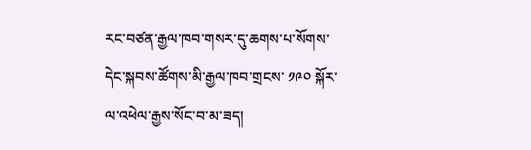རང་བཙན་རྒྱལ་ཁབ་གསར་དུ་ཆགས་པ་སོགས་དེང་སྐབས་ཚོགས་མི་རྒྱལ་ཁབ་གྲངས་ ༡༩༠ སྐོར་ལ་འཕེལ་རྒྱས་སོང་བ་མ་ཟད།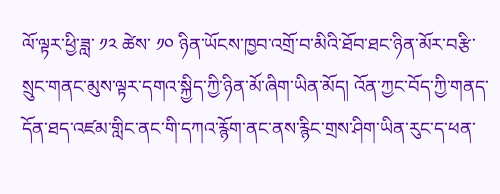ལོ་ལྟར་ཕྱི་ཟླ་ ༡༢ ཚེས་ ༡༠ ཉིན་ཡོངས་ཁྱབ་འགྲོ་བ་མིའི་ཐོབ་ཐང་ཉིན་མོར་བརྩི་སྲུང་གནང་མུས་ལྟར་དགའ་སྐྱིད་ཀྱི་ཉིན་མོ་ཞིག་ཡིན་མོད། འོན་ཀྱང་བོད་ཀྱི་གནད་དོན་ཐད་འཛམ་གླིང་ནང་གི་དཀའ་རྙོག་ནང་ནས་རྙིང་གྲས་ཤིག་ཡིན་རུང་ད་ཕན་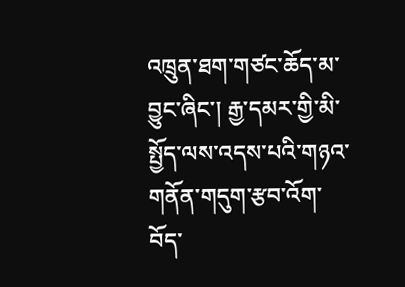འཁྲུན་ཐག་གཙང་ཆོད་མ་བྱུང་ཞིང་། རྒྱ་དམར་གྱི་མི་སྤྱོད་ལས་འདས་པའི་གཉའ་གནོན་གདུག་རྩབ་འོག་བོད་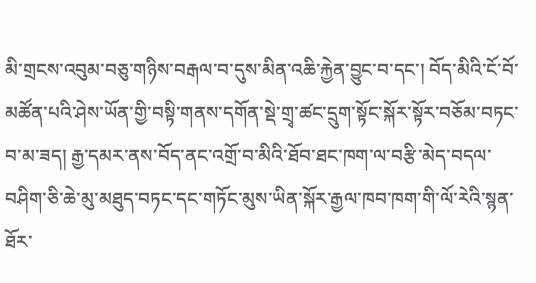མི་གྲངས་འབུམ་བཅུ་གཉིས་བརྒལ་བ་དུས་མིན་འཆི་རྐྱེན་བྱུང་བ་དང་། བོད་མིའི་ངོ་བོ་མཚོན་པའི་ཤེས་ཡོན་གྱི་བསྟི་གནས་དགོན་སྡེ་གྲྭ་ཚང་དྲུག་སྟོང་སྐོར་སྟོར་བཅོམ་བཏང་བ་མ་ཟད། རྒྱ་དམར་ནས་བོད་ནང་འགྲོ་བ་མིའི་ཐོབ་ཐང་ཁག་ལ་བརྩི་མེད་བདལ་བཤིག་ཅི་ཆེ་མུ་མཐུད་བཏང་དང་གཏོང་མུས་ཡིན་སྐོར་རྒྱལ་ཁབ་ཁག་གི་ལོ་རེའི་སྙན་ཐོར་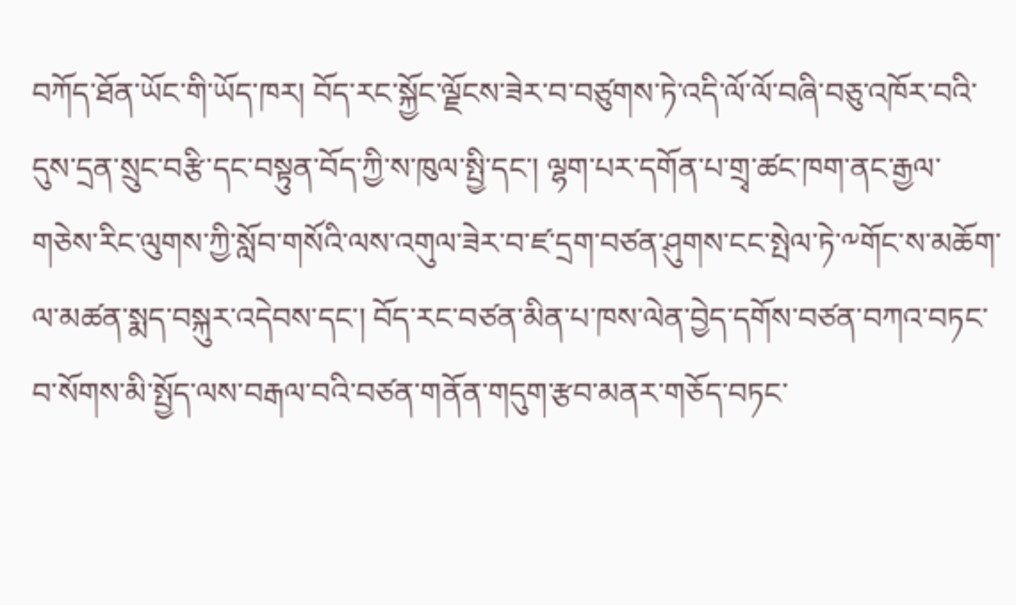བཀོད་ཐོན་ཡོང་གི་ཡོད་ཁར། བོད་རང་སྐྱོང་ལྗོངས་ཟེར་བ་བཙུགས་ཏེ་འདི་ལོ་ལོ་བཞི་བཅུ་འཁོར་བའི་དུས་དྲན་སྲུང་བརྩི་དང་བསྟུན་བོད་ཀྱི་ས་ཁུལ་སྤྱི་དང་། ལྷག་པར་དགོན་པ་གྲྭ་ཚང་ཁག་ནང་རྒྱལ་གཅེས་རིང་ལུགས་ཀྱི་སློབ་གསོའི་ལས་འགུལ་ཟེར་བ་ཛ་དྲག་བཙན་ཤུགས་ངང་སྤེལ་ཏེ་༸གོང་ས་མཆོག་ལ་མཚན་སྨད་བསྐུར་འདེབས་དང་། བོད་རང་བཙན་མིན་པ་ཁས་ལེན་བྱེད་དགོས་བཙན་བཀའ་བཏང་བ་སོགས་མི་སྤྱོད་ལས་བརྒལ་བའི་བཙན་གནོན་གདུག་རྩབ་མནར་གཅོད་བཏང་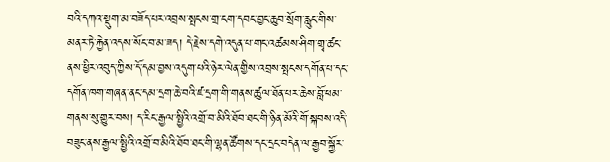བའི་དཀའ་སྡུག་མ་བཟོད་པར་འབྲས་སྤངས་གྲ་ངག་དབང་བྱང་ཆུབ་སྲོག་རླུང་གིས་མནར་ཏེ་རྐྱེན་འདས་སོང་བ་མ་ཟད། དེ་རྗེས་དགེ་འདུན་པ་གང་འཚམས་ཤིག་གྲྭ་ཚང་ནས་ཕྱིར་འབུད་ཀྱིས་དོ་དམ་བྱས་འདུག་པའི་ཉེར་ལེན་གྱིས་འབྲས་སྤངས་དགོན་པ་དང་དགོན་ཁག་གཞན་ནང་དམ་དྲག་ཆེ་བའི་ཛ་དྲག་གི་གནས་ཚུལ་ཐོན་པར་ཆེས་བློ་ཕམ་གནས་སུ་གྱུར་བས། ད་རིང་རྒྱལ་སྤྱིའི་འགྲོ་བ་མིའི་ཐོབ་ཐང་གི་ཉིན་མོའི་གོ་སྐབས་འདི་བཟུང་ནས་རྒྱལ་སྤྱིའི་འགྲོ་བ་མིའི་ཐོབ་ཐང་གི་ལྷན་ཚོགས་དང་དྲང་བདེན་ལ་རྒྱབ་སྐྱོར་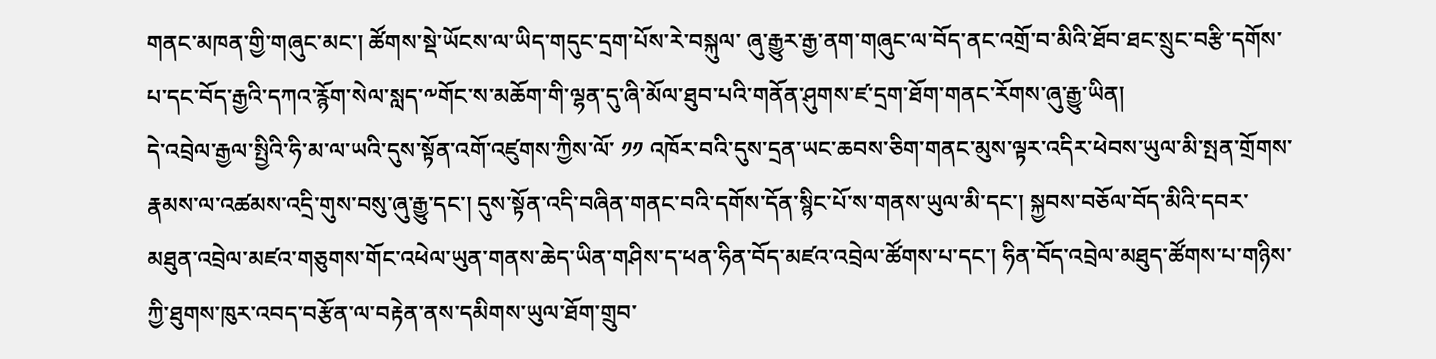གནང་མཁན་གྱི་གཞུང་མང་། ཚོགས་སྡེ་ཡོངས་ལ་ཡིད་གདུང་དྲག་པོས་རེ་བསྐུལ་ ཞུ་རྒྱུར་རྒྱ་ནག་གཞུང་ལ་བོད་ནང་འགྲོ་བ་མིའི་ཐོབ་ཐང་སྲུང་བརྩི་དགོས་པ་དང་བོད་རྒྱའི་དཀའ་རྙོག་སེལ་སླད་༸གོང་ས་མཆོག་གི་ལྷན་དུ་ཞི་མོལ་ཐུབ་པའི་གནོན་ཤུགས་ཛ་དྲག་ཐོག་གནང་རོགས་ཞུ་རྒྱུ་ཡིན།
དེ་འབྲེལ་རྒྱལ་སྤྱིའི་ཧི་མ་ལ་ཡའི་དུས་སྟོན་འགོ་འཛུགས་ཀྱིས་ལོ་ ༡༡ འཁོར་བའི་དུས་དྲན་ཡང་ཆབས་ཅིག་གནང་མུས་ལྟར་འདིར་ཕེབས་ཡུལ་མི་སྤན་གྲོགས་རྣམས་ལ་འཚམས་འདྲི་གུས་བསུ་ཞུ་རྒྱུ་དང་། དུས་སྟོན་འདི་བཞིན་གནང་བའི་དགོས་དོན་སྙིང་པོ་ས་གནས་ཡུལ་མི་དང་། སྐྱབས་བཅོལ་བོད་མིའི་དབར་མཐུན་འབྲེལ་མཛའ་གཅུགས་གོང་འཕེལ་ཡུན་གནས་ཆེད་ཡིན་གཤིས་ད་ཕན་ཧིན་བོད་མཛའ་འབྲེལ་ཚོགས་པ་དང་། ཧིན་བོད་འབྲེལ་མཐུད་ཚོགས་པ་གཉིས་ཀྱི་ཐུགས་ཁུར་འབད་བརྩོན་ལ་བརྟེན་ནས་དམིགས་ཡུལ་ཐོག་གྲུབ་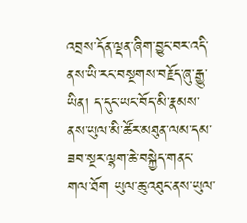འབྲས་དོན་ལྡན་ཞིག་བྱུང་བར་འདི་ནས་ཡི་རང་བསྔགས་བརྗོད་ཞུ་རྒྱུ་ཡིན། ད་དུང་ཡང་བོད་མི་རྣམས་ནས་ཡུལ་མི་ཚོར་མཐུན་ལམ་དམ་ཟབ་སྔར་ལྷག་ཆེ་བསྐྱེད་གནང་གལ་ཐོག ཡུལ་ཆུ་འཐུང་ནས་ཡུལ་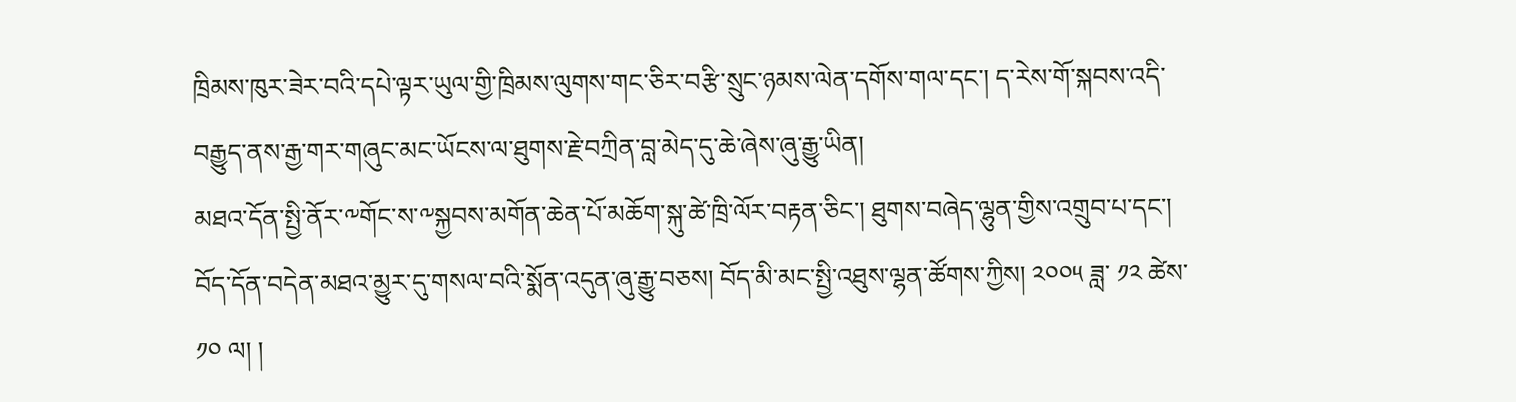ཁྲིམས་ཁུར་ཟེར་བའི་དཔེ་ལྟར་ཡུལ་གྱི་ཁྲིམས་ལུགས་གང་ཅིར་བརྩི་སྲུང་ཉམས་ལེན་དགོས་གལ་དང་། ད་རེས་གོ་སྐབས་འདི་བརྒྱུད་ནས་རྒྱ་གར་གཞུང་མང་ཡོངས་ལ་ཐུགས་རྗེ་བཀྲིན་བླ་མེད་དུ་ཆེ་ཞེས་ཞུ་རྒྱུ་ཡིན།
མཐའ་དོན་སྤྱི་ནོར་༸གོང་ས་༸སྐྱབས་མགོན་ཆེན་པོ་མཆོག་སྐུ་ཚེ་ཁྲི་ལོར་བརྟན་ཅིང་། ཐུགས་བཞེད་ལྷུན་གྱིས་འགྲུབ་པ་དང་། བོད་དོན་བདེན་མཐའ་མྱུར་དུ་གསལ་བའི་སྨོན་འདུན་ཞུ་རྒྱུ་བཅས། བོད་མི་མང་སྤྱི་འཐུས་ལྷན་ཚོགས་ཀྱིས། ༢༠༠༥ ཟླ་ ༡༢ ཚེས་ ༡༠ ལ། །